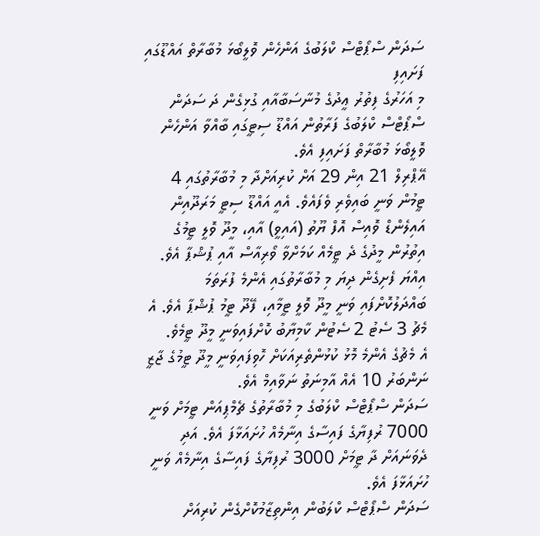ސަދަން ސްޕޯޓްސް ކްލަބުގެ އަންހެން ވޮލީބޯޅަ މުބާރާތް އައްޑޫގައި ފަށައިފި
މި އަހަރުގެ ފިތުރު ޢީދުގެ މުނާސަބާއާއި ގުޅިގެން ދަ ސަދަން ސްޕޯޓްސް ކްލަބުގެ ފަރާތުން އައްޑޫ ސިޓީގައި ބާއްވާ އަންހެން ވޮލީބޯޅަ މުބާރާތް ފަށައިފި އެވެ.
އޭޕްރިލް 21 އިން 29 އަށް ކުރިއަށްދާ މި މުބާރާތުގައި 4 ޓީމުން ވަނީ ބައިވެރި ވެފައެވެ. އެއީ އައްޑޫ ސިޓީ މަރަދޫއިން އައިލެންޑް ވޮއިސް އޮފް ޔޫތު (އައިވީ) އާއި، މީދޫ ވޮލީ ޓީމުގެ އިތުރުން މީދުގެ ދެ ޓީމެއް ކަމަށްވާ ވޯރިއާސް އާއި ޕުޝްޕާ އެވެ.
އިއްޔަ ފެށިގެން ދިޔަ މި މުބާރާތުގައި އެންމެ ފުރަތަމަ ބައްދަލުކޮށްފައި ވަނީ މީދޫ ވޮލީ ޓީމާއި، ފޭދޫ ޓީމު ޕުޝްޕާ އެވެ. އެ މެޗު 3 ސެޓު 2 ސެޓުން ކާމިޔާބު ކޮށްފައިވަނީ މީދޫ ޓީމެވެ.
އެ މެޗުގެ އެންމެ މޮޅު ކުޅުންތެރިއަކަށް ހޮވިފައިވަނީ މީދޫ ޓީމުގެ ޖާޒީ ނަންބަރު 10 އެއް އާމިނަތު ނަވާއިމް އެވެ.
ސަދަން ސްޕޯޓްސް ކްލަބުގެ މި މުބާރާތުގެ ޗެމްޕިއަން ޓީމަށް ވަނީ 7000 ރުފިޔާގެ ފައިސާގެ އިނާމެއް ހުށައަޅާފަ އެވެ. އަދި ދެވަނައަށް ދާ ޓީމަށް 3000 ރުފިޔާގެ ފައިސާގެ އިނާމެއް ވަނީ ހުށައަޅާފަ އެވެ.
ސަދަން ސްޕޯޓްސް ކްލަބުން އިންތިޒާމުކޮށްގެން ކުރިއަށް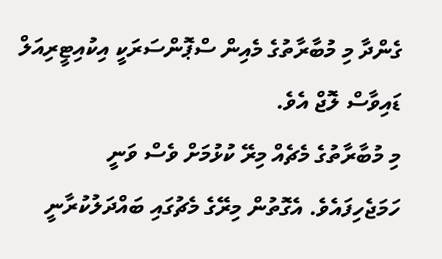ގެންދާ މި މުބާރާތުގެ މެއިން ސްޕޮންސަރަކީ އިކުއިޓީރިއަލް ޑައިވާސް ލޮޖް އެވެ.
މި މުބާރާތުގެ މެޗެއް މިރޭ ކުޅުމަށް ވެސް ވަނީ ހަމަޖެހިފައެވެ. އެގޮތުން މިރޭގެ މެޗުގައި ބައްދަލުކުރާނީ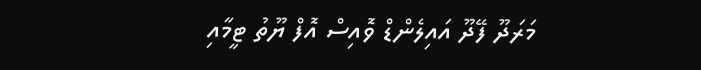މަރަދޫ ފޭދޫ އައިލެންޑް ވޮއިސް އޮފް ޔޫތު ޓީމާއި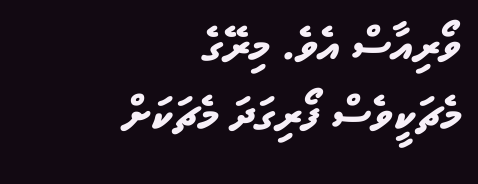ވޯރިއާސް އެވެ. މިރޭގެ މެޗަކީވެސް ފޯރިގަދަ މެޗަކަށް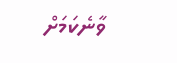ވާނެކަމަށް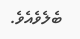ބެލެވެއެވެ.